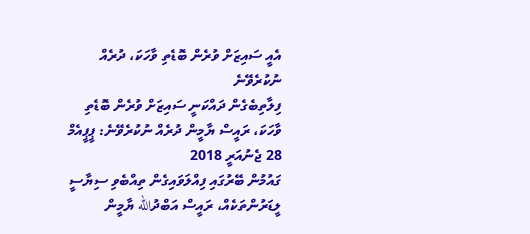އެއީ ސައިޒަށް ވުރެން ބޮޑެތި ވާހަކަ، ދުރެއް ނުކުރެވޭނެ
ފިލާތިބެގެން ދައްކަނީ ސައިޒަށް ވުރެން ބޮޑެތި ވާހަކަ، ރައީސް ޔާމީން ދުރެއް ނުކުރެވޭނެ: ޕީޕީއެމް
28 ޖެނުއަރީ 2018
ގައުމުން ބޭރުގައި ފިއްލަވައިގެން ތިއްބެވި ސިޔާސީ ލީޑަރުންތަކެއް، ރައީސް އަބްދުالله ޔާމީން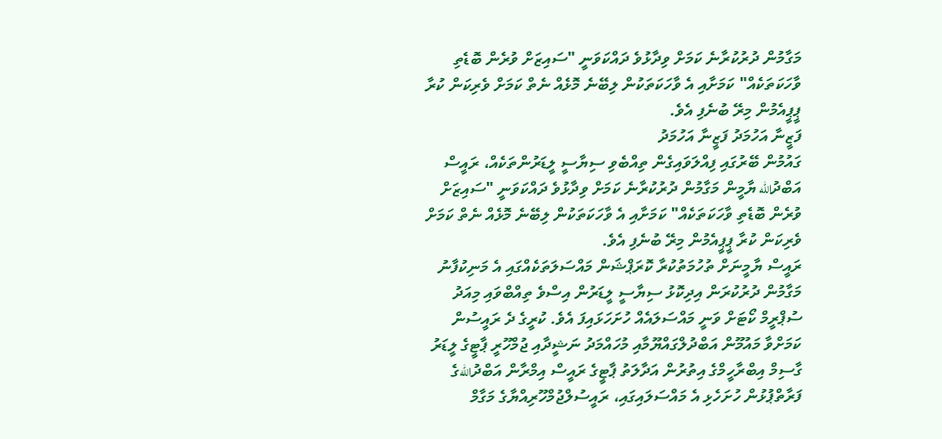މަގާމުން ދުރުކުރާނެ ކަމަށް ވިދާޅުވެ ދައްކަވަނީ "ސައިޒަށް ވުރެން ބޮޑެތި ވާހަކަތަކެއް" ކަމަށާއި އެ ވާހަކަތަކުން ލިބޭނެ މޮޅެއް ނެތް ކަމަށް ވެރިކަން ކުރާ ޕީޕީއެމުން މިރޭ ބުނެފި އެވެ.
ފަޒީނާ އަހުމަދު ފަޒީނާ އަހުމަދު
ގައުމުން ބޭރުގައި ފިއްލަވައިގެން ތިއްބެވި ސިޔާސީ ލީޑަރުންތަކެއް، ރައީސް އަބްދުالله ޔާމީން މަގާމުން ދުރުކުރާނެ ކަމަށް ވިދާޅުވެ ދައްކަވަނީ "ސައިޒަށް ވުރެން ބޮޑެތި ވާހަކަތަކެއް" ކަމަށާއި އެ ވާހަކަތަކުން ލިބޭނެ މޮޅެއް ނެތް ކަމަށް ވެރިކަން ކުރާ ޕީޕީއެމުން މިރޭ ބުނެފި އެވެ.
ރައީސް ޔާމީނަށް ތުހުމަތުކުރާ ކޮރަޕްޝަން މައްސަލަތަކެއްގައި އެ މަނިކުފާނު މަގާމުން ދުރުކުރަން އިދިކޮޅު ސިޔާސީ ލީޑަރުން އިސްވެ ތިއްބްވައި މިއަދު ސުޕްރީމް ކޯޓަށް ވަނީ މައްސަލައެއް ހުށަހަޅައިފަ އެވެ. ކުރީގެ ދެ ރައީސުން ކަމަށްވާ މައުމޫން އަބްދުލްގައްޔޫމާއި މުހައްމަދު ނަޝީދާއި ޖުމްހޫރީ ޕާޓީގެ ލީޑަރު ގާސިމް އިބްރާހީމްގެ އިތުރުން އަދާލަތު ޕާޓީގެ ރައީސް އިމްރާން އަބްދުاللهގެ ފަރާތްޕުޅުން ހުށަހެޅި އެ މައްސަލައިގައި، ރައީސުލްޖުމްހޫރިއްޔާގެ މަގާމް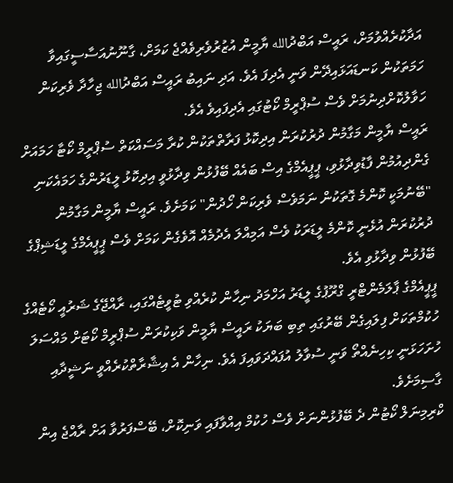އަދާކުރެއްވުމަށް، ރައީސް އަބްދުالله ޔާމީން އުޒުރުވެރިވެއްޖެ ކަމަށް، ގާނޫނުއަސާސީގައިވާ ހަމަތަކުން ކަނޑައަޅައިދޭން ވަނީ އެދިފަ އެވެ. އަދި ނައިބު ރައީސް އަބްދުالله ޖިހާދާ ވެރިކަން ހަވާލުކޮށްދިނުމަށް ވެސް ސުޕްރީމް ކޯޓުގައި އެދިފައިވެ އެވެ.
ރައީސް ޔާމީން މަގާމުން ދުރުކުރަން އިދިކޮޅު ފަރާތްތަކުން ކުރާ މަސައްކަތް ސުޕްރީމް ކޯޓާ ހަމައަށް ގެންދިއުމުން ފާޑުވިދާޅުވި، ޕީޕީއެމްގެ އިސް ބައެއް ބޭފުޅުން ވިދާޅުވީ އިދިކޮޅު ލީޑަރުންގެ ހަމައެކަނި "ބޭނުމަކީ ކޮންމެ ގޮތަކުން ނަމަވެސް ވެރިކަން ހޯދުން" ކަމަށެވެ. ރައީސް ޔާމީން މަގާމުން ދުރުކުރަން އުޅެނީ ކޮންމެ ލީޑަރަކު ވެސް އަމިއްލަ އެދުމެއް އޮވެގެން ކަމަށް ވެސް ޕީޕީއެމްގެ ލީޑަޝިޕްގެ ބޭފުޅުން ވިދާޅުވި އެވެ.
ޕީޕީއެމްގެ ޕާލަމެންޓްރީ ގްރޫޕުގެ ލީޑަރު އަހްމަދު ނިހާން ކުރެއްވި ޓުވީޓެއްގައި، ރާއްޖޭގެ ޝަރުއީ ކޯޓެއްގެ ހުކުމްތަކަށް ފިލައިގެން ބޭރުގައި ތިބި ބަޔަކު ރައީސް ޔާމީން ވަކިކުރަން ސުޕްރީމް ކޯޓަށް މައްސަލަ ހުށަހަޅަނީ ކިހިނެއްތޯ ވަނީ ސުވާލު އުފައްދަވައިފަ އެވެ. ނިހާން އެ އިޝާރާތްކުރެއްވީ ނަޝީދާއި ގާސިމަށެވެ.
ކްރިމިނަލް ކޯޓުން ދެ ބޭފުޅުންނަށް ވެސް ހުކުމް އިއްވާފައި ވަނިކޮށް، ބޭސްފަރުވާ އަށް ރާއްޖެ އިން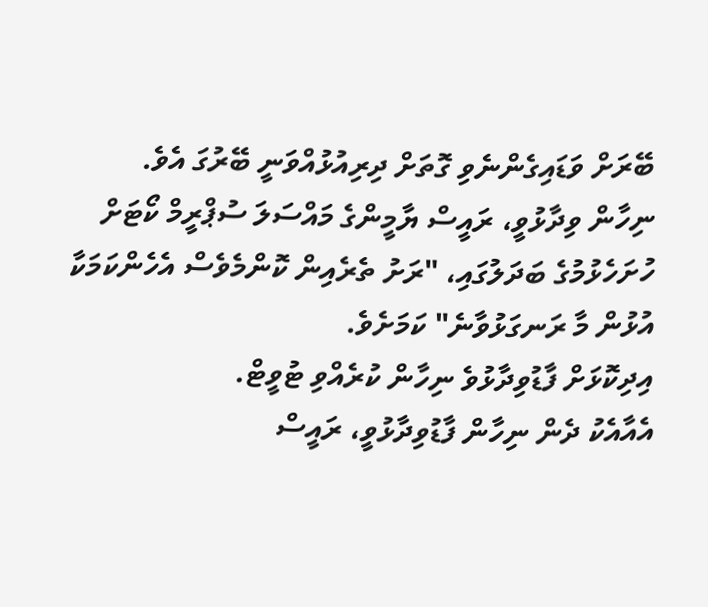ބޭރަށް ވަޑައިގެންނެވި ގޮތަށް ދިރިއުޅުއްވަނީ ބޭރުގަ އެވެ.
ނިހާން ވިދާޅުވީ، ރައީސް ޔާމީންގެ މައްސަލަ ސުޕްރީމް ކޯޓަށް ހުށަހެޅުމުގެ ބަދަލުގައި، "ރަށު ތެރެއިން ކޮންމެވެސް އެހެންކަމަކާ އުޅުން މާ ރަނގަޅުވާނެ" ކަމަށެވެ.
އިދިކޮޅަށް ފާޑުވިދާޅުވެ ނިހާން ކުރެއްވި ޓުވީޓް.
އެއާއެކު ދެން ނިހާން ފާޑުވިދާޅުވީ، ރައީސް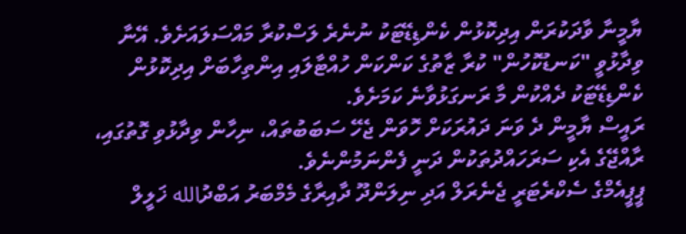ޔާމީނާ ވާދަކުރަން އިދިކޮޅުން ކެންޑިޑޭޓަކު ނުނެރެ ލަސްކުރާ މައްސަލައަށެވެ. އޭނާ ވިދާޅުވީ "ކަނޑުކޮހުން" ކުރާ ޒާތުގެ ކަންކަން ހުއްޓާލައި އިންތިހާބަށް އިދިކޮޅުން ކެންޑިޑޭޓަކު ދެއްކުން މާ ރަނގަޅުވާނެ ކަމަށެވެ.
ރައީސް ޔާމީން ދެ ވަނަ ދައުރަކަށް ހޮވަން ޖެހޭ ސަބަބުތައް، ނިހާން ވިދާޅުވި ގޮތުގައި، ރާއްޖޭގެ އެކި ސަރަހައްދުތަކުން ދަނީ ފެންނަމުންނެވެ.
ޕީޕީއެމްގެ ސެކްރެޓަރީ ޖެނެރަލް އަދި ނިލަންދޫ ދާއިރާގެ މެމްބަރު އަބްދުالله ޚަލީލް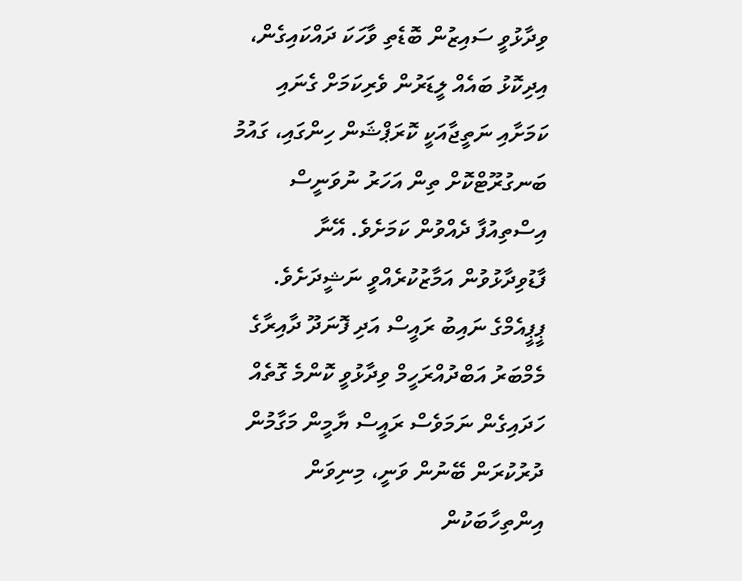ވިދާޅުވީ ސައިޒުން ބޮޑެތި ވާހަކަ ދައްކައިގެން، އިދިކޮޅު ބައެއް ލީޑަރުން ވެރިކަމަށް ގެނައި ކަމަށާއި ނަތީޖާއަކީ ކޮރަޕްޝަން ހިންގައި، ގައުމު ބަނގުރޫޓްކޮށް ތިން އަހަރު ނުވަނީސް އިސްތިއުފާ ދެއްވުން ކަމަށެވެ. އޭނާ ފާޑުވިދާޅުވުން އަމާޒުކުރެއްވީ ނަޝީދަށެވެ.
ޕީޕީއެމްގެ ނައިބު ރައީސް އަދި ފޮނަދޫ ދާއިރާގެ މެމްބަރު އަބްދުއްރަހީމް ވިދާޅުވީ ކޮންމެ ގޮތެއް ހަދައިގެން ނަމަވެސް ރައީސް ޔާމީން މަގާމުން ދުރުކުރަން ބޭނުން ވަނީ، މިނިވަން އިންތިހާބަކުން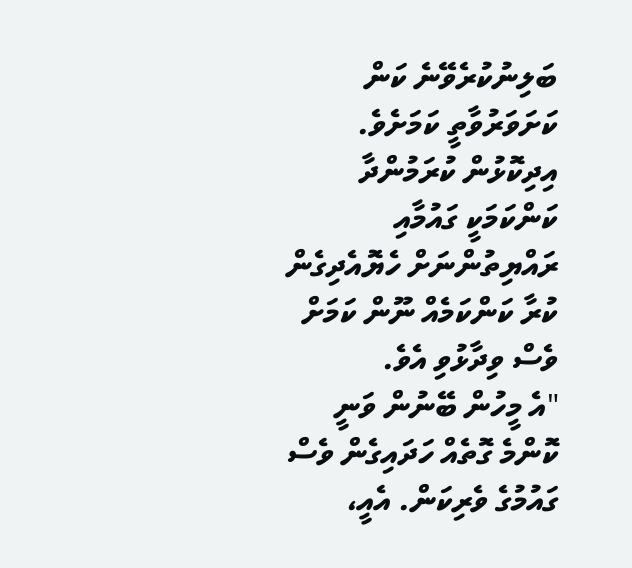ބަލިނުކުރެވޭނެ ކަން ކަށަވަރުވާތީ ކަމަށެވެ. އިދިކޮޅުން ކުރަމުންދާ ކަންކަމަކީ ގައުމާއި ރައްޔިތުންނަށް ހެޔޮއެދިގެން ކުރާ ކަންކަމެއް ނޫން ކަމަށް ވެސް ވިދާޅުވި އެވެ.
"އެ މީހުން ބޭނުން ވަނީ ކޮންމެ ގޮތެއް ހަދައިގެން ވެސް ގައުމުގެ ވެރިކަން. އެއީ،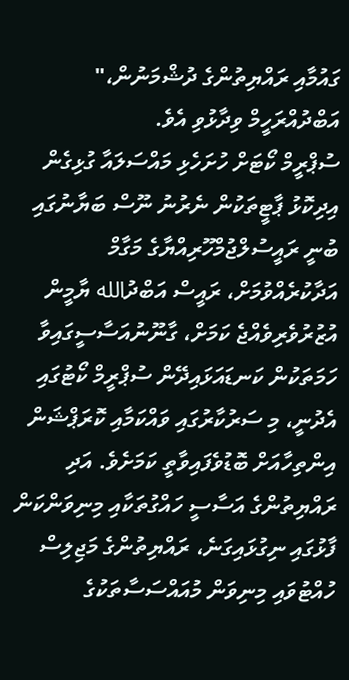ގައުމާއި ރައްޔިތުންގެ ދުޝްމަނުން،" އަބްދުއްރަހީމް ވިދާޅުވި އެވެ.
ސުޕްރީމް ކޯޓަށް ހުށަހެޅި މައްސަލައާ ގުޅިގެން އިދިކޮޅު ޕާޓީތަކުން ނެރުނު ނޫސް ބަޔާނުގައި ބުނީ ރައީސުލްޖުމްހޫރިއްޔާގެ މަގާމް އަދާކުރެއްވުމަށް، ރައީސް އަބްދުالله ޔާމީން އުޒުރުވެރިވެއްޖެ ކަމަށް، ގާނޫނުއަސާސީގައިވާ ހަމަތަކުން ކަނޑައަޅައިދޭން ސުޕްރީމް ކޯޓުގައި އެދުނީ، މި ސަރުކާރުގައި ވައްކަމާއި ކޮރަޕްޝަން އިންތިހާއަށް ބޮޑުވެފައިވާތީ ކަމަށެވެ. އަދި ރައްޔިތުންގެ އަސާސީ ހައްގުތަކާއި މިނިވަންކަން ފާޅުގައި ނިގުޅައިގަނެ، ރައްޔިތުންގެ މަޖިލިސް ހުއްޓުވައި މިނިވަން މުއައްސަސާތަކުގެ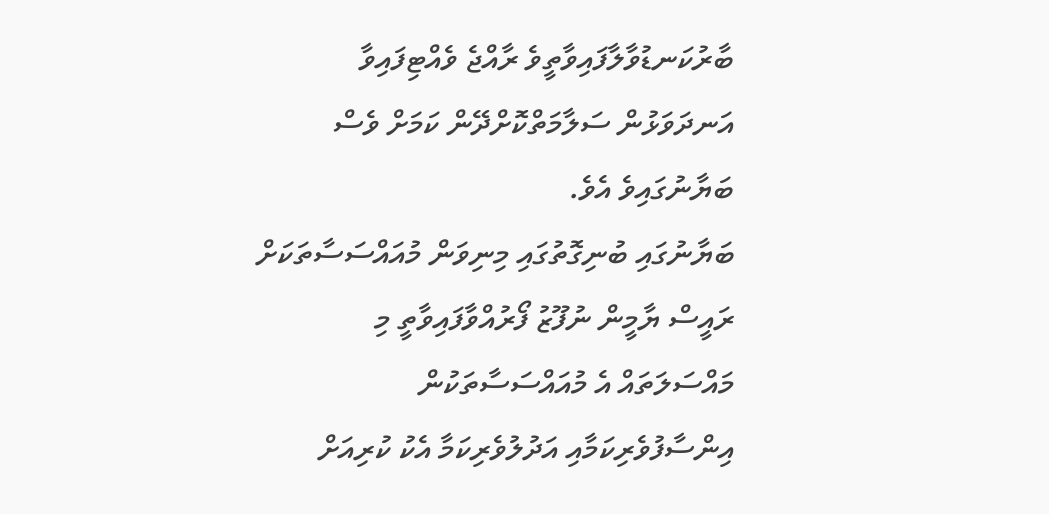ބާރުކަނޑުވާލާފައިވާތީވެ ރާއްޖެ ވެއްޓިފައިވާ އަނދަވަޅުން ސަލާމަތްކޮށްދޭން ކަމަށް ވެސް ބަޔާނުގައިވެ އެވެ.
ބަޔާނުގައި ބުނިގޮތުގައި މިނިވަން މުއައްސަސާތަކަށް ރައީސް ޔާމީން ނުފޫޒު ފޯރުއްވާފައިވާތީ މި މައްސަލަތައް އެ މުއައްސަސާތަކުން އިންސާފުވެރިކަމާއި އަދުލުވެރިކަމާ އެކު ކުރިއަށް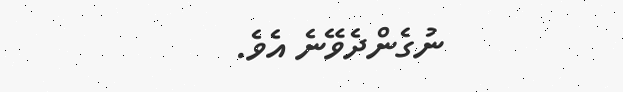ނުގެންދެވޭނެ އެވެ.